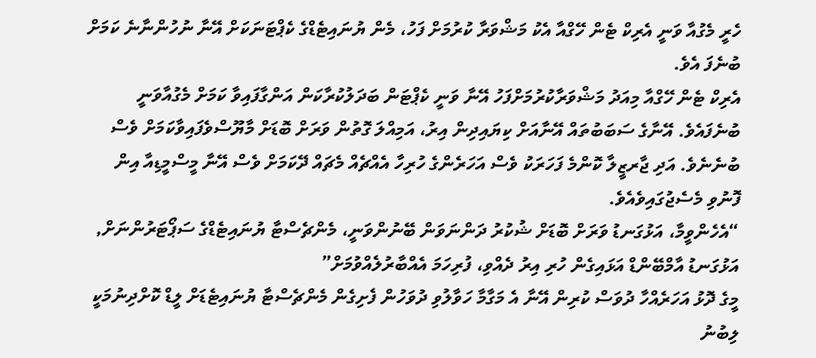ހެރީ މެގުއާ ވަނީ އެރިކް ޓެން ހޭގްއާ އެކު މަޝްވަރާ ކުރުމަށް ފަހު، މެން ޔުނައިޓެޑްގެ ކެޕްޓަނަކަށް އޭނާ ނުހުންނާނެ ކަމަށް ބުނެފަ އެވެ.
އެރިކް ޓެން ހޭގްއާ މިއަދު މަޝްވަރާކުރުމަށްފަހު އޭނާ ވަނީ ކެޕްޓަން ބަދަލުކުރާކަން އަންގާފައިވާ ކަމަށް މެގުއާވަނީ ބުނެފައެވެ. އޭނާގެ ސަބަބުތައް އޭނާއަށް ކިޔައިދިން އިރު، އަމިއްލަ ގޮތުން ވަރަށް ބޮޑަށް މާޔޫސްވެފައިވާކަމަށް ވެސް ބުނެނެވެ. އަދި ޖާރޒީލާ ކޮންމެ ފަހަރަކު ވެސް އަހަރެންގެ ހުރިހާ އެއްޗެއް މެޗައް ދޭކަމަށް ވެސް އޭނާ މީސްމީޑިއާ އިން ފޮނުވި މެސެޖުގައިވެއެވެ.
“އެހެންވީމާ، އަޅުގަނޑު ވަރަށް ބޮޑަށް ޝުކުރު ދަންނަވަން ބޭނުންވަނީ، މެންޗެސްޓާ ޔުނައިޓެޑްގެ ސަޕޯޓަރުންނަށް, އަޅުގަނޑު އާމްބޭންޑް އަޅައިގެން ހުރި އިރު ދެއްވި، ފުރިހަމަ އެއްބާރުލެއްވުމަށް”
މީގެ ދޮޅު އަހަރެއްހާ ދުވަސް ކުރިން އޭނާ އެ މަގާމާ ހަވާލުވި ދުވަހުން ފެށިގެން މެންޗެސްޓާ ޔުނައިޓެޑަށް ލީޑް ކޮށްދިނުމަކީ ލިބުނު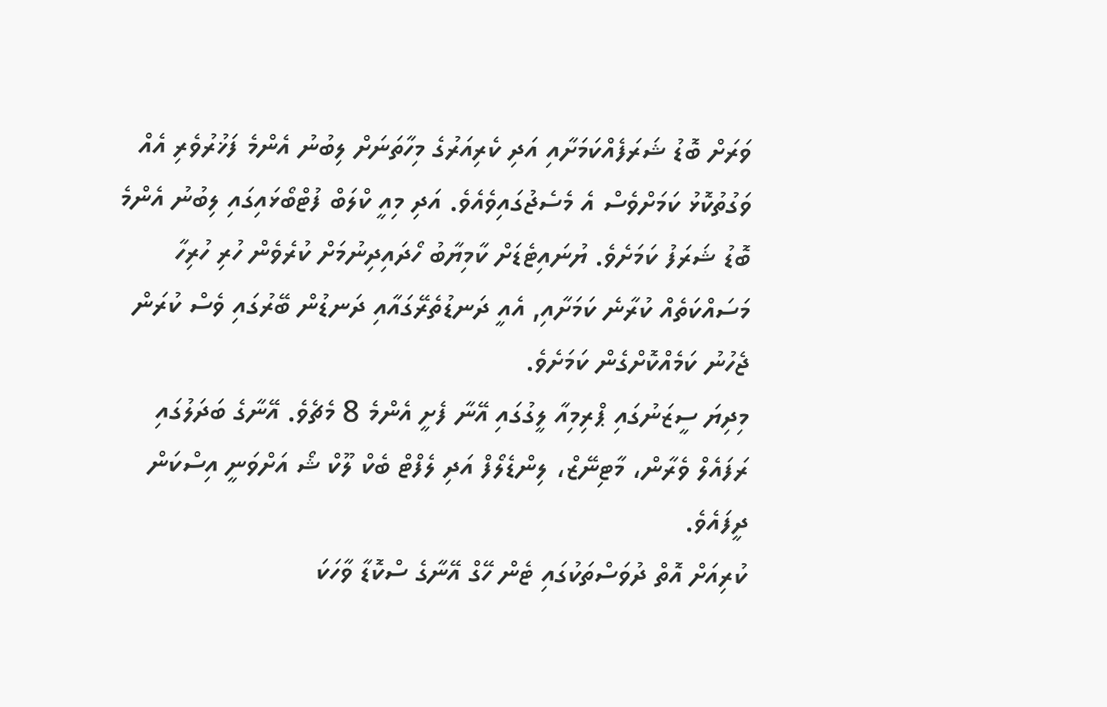ވަރަށް ބޮޑު ޝަރަފެއްކަމަށާއި އަދި ކެރިއަރުގެ މިހާތަނަށް ލިބުނު އެންމެ ފަޚުރުވެރި އެއް ވަގުތުކޮޅު ކަމަށްވެސް އެ މެސެޖުގައިވެއެވެ. އަދި މިއީ ކްލަބް ފުޓްބޯޅައިގައި ލިބުނު އެންމެ ބޮޑު ޝަރަފު ކަމަށެވެ. ޔުނައިޓެޑަށް ކާމިޔާބު ހޯދައިދިނުމަށް ކުރެވެން ހުރި ހުރިހާ މަސައްކަތެއް ކުރާނެ ކަމަށާއި, އެއީ ދަނޑުތެރޭގައާއި ދަނޑުން ބޭރުގައި ވެސް ކުރަން ޖެހުނު ކަމެއްކޮށްގެން ކަމަށެވެ.
މިދިޔަ ސީޒަނުގައި ޕްރިމިއާ ލީގުގައި އޭނާ ފެށީ އެންމެ 8 މެޗެވެ. އޭނާގެ ބަދަލުގައި ރަފައެލް ވެރާން، މާޓިނޭޒް، ލިންޑެލޯފް އަދި ލެފްޓް ބެކް ލޫކް ޝޯ އަށްވަނީ އިސްކަން ދީފައެވެ.
ކުރިއަށް އޮތް ދުވަސްތަކުގައި ޓެން ހޭގް އޭނާގެ ސްކޮޑާ ވާހަކަ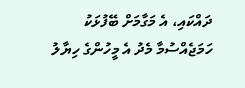ދައްކައި، އެ މަގާމަށް ބޭފުޅަކު ހަމަޖެއްސުމާ މެދު އެ މީހުންގެ ހިޔާލު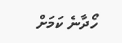ހޯދާނެ ކަމަށް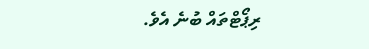ރިޕޯޓްތައް ބުނެ އެވެ.